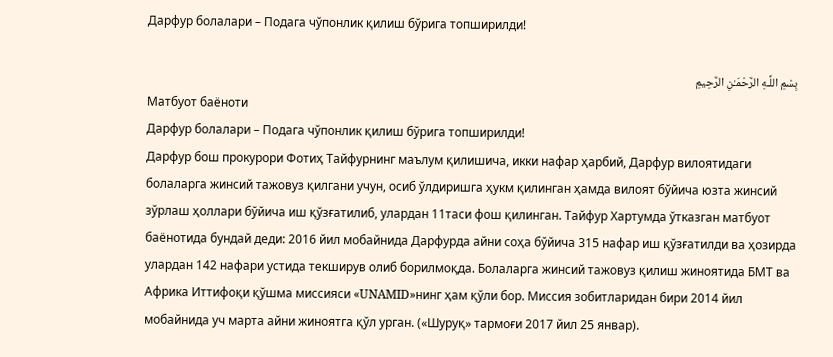Дарфур болалари – Подага чўпонлик қилиш бўрига топширилди!

بِسْمِ اللَّـهِ الرَّحْمَـٰنِ الرَّحِيمِ
Матбуот баёноти
Дарфур болалари – Подага чўпонлик қилиш бўрига топширилди!
Дарфур бош прокурори Фотиҳ Тайфурнинг маълум қилишича, икки нафар ҳарбий, Дарфур вилоятидаги болаларга жинсий тажовуз қилгани учун, осиб ўлдиришга ҳукм қилинган ҳамда вилоят бўйича юзта жинсий зўрлаш ҳоллари бўйича иш қўзғатилиб, улардан 11таси фош қилинган. Тайфур Хартумда ўтказган матбуот баёнотида бундай деди: 2016 йил мобайнида Дарфурда айни соҳа бўйича 315 нафар иш қўзғатилди ва ҳозирда улардан 142 нафари устида текширув олиб борилмоқда. Болаларга жинсий тажовуз қилиш жиноятида БМТ ва Африка Иттифоқи қўшма миссияси «UNAMID»нинг ҳам қўли бор. Миссия зобитларидан бири 2014 йил мобайнида уч марта айни жиноятга қўл урган. («Шуруқ» тармоғи 2017 йил 25 январ).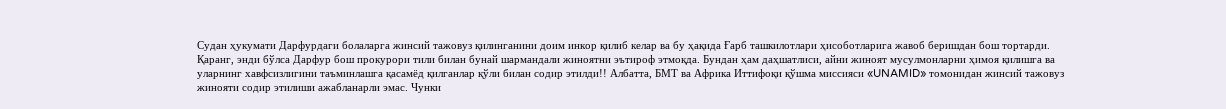Судан ҳукумати Дарфурдаги болаларга жинсий тажовуз қилинганини доим инкор қилиб келар ва бу ҳақида Ғарб ташкилотлари ҳисоботларига жавоб беришдан бош тортарди. Қаранг, энди бўлса Дарфур бош прокурори тили билан бунай шармандали жиноятни эътироф этмоқда. Бундан ҳам даҳшатлиси, айни жиноят мусулмонларни ҳимоя қилишга ва уларнинг хавфсизлигини таъминлашга қасамёд қилганлар қўли билан содир этилди!! Албатта, БМТ ва Африка Иттифоқи қўшма миссияси «UNAMID» томонидан жинсий тажовуз жинояти содир этилиши ажабланарли эмас. Чунки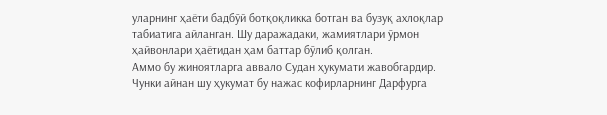уларнинг ҳаёти бадбўй ботқоқликка ботган ва бузуқ ахлоқлар табиатига айланган. Шу даражадаки, жамиятлари ўрмон ҳайвонлари ҳаётидан ҳам баттар бўлиб қолган.
Аммо бу жиноятларга аввало Судан ҳукумати жавобгардир. Чунки айнан шу ҳукумат бу нажас кофирларнинг Дарфурга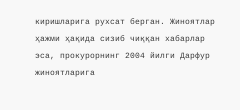киришларига рухсат берган. Жиноятлар ҳажми ҳақида сизиб чиққан хабарлар эса, прокурорнинг 2004 йилги Дарфур жиноятларига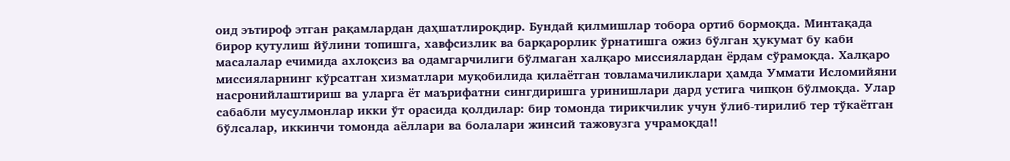оид эътироф этган рақамлардан даҳшатлироқдир. Бундай қилмишлар тобора ортиб бормоқда. Минтақада бирор қутулиш йўлини топишга, хавфсизлик ва барқарорлик ўрнатишга ожиз бўлган ҳукумат бу каби масалалар ечимида ахлоқсиз ва одамгарчилиги бўлмаган халқаро миссиялардан ёрдам сўрамоқда. Халқаро миссияларнинг кўрсатган хизматлари муқобилида қилаётган товламачиликлари ҳамда Уммати Исломийяни насронийлаштириш ва уларга ёт маърифатни сингдиришга уринишлари дард устига чипқон бўлмоқда. Улар сабабли мусулмонлар икки ўт орасида қолдилар: бир томонда тирикчилик учун ўлиб-тирилиб тер тўкаётган бўлсалар, иккинчи томонда аёллари ва болалари жинсий тажовузга учрамоқда!!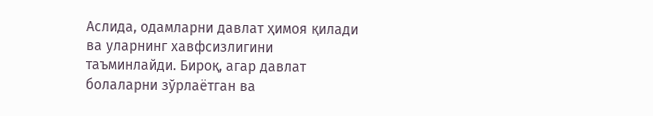Аслида, одамларни давлат ҳимоя қилади ва уларнинг хавфсизлигини таъминлайди. Бироқ, агар давлат болаларни зўрлаётган ва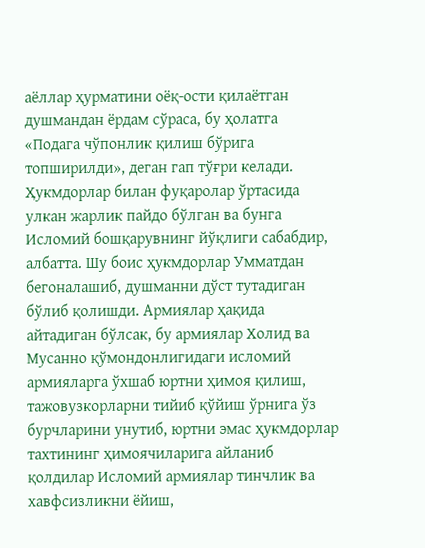аёллар ҳурматини оёқ-ости қилаётган душмандан ёрдам сўраса, бу ҳолатга «Подага чўпонлик қилиш бўрига топширилди», деган гап тўғри келади.
Ҳукмдорлар билан фуқаролар ўртасида улкан жарлик пайдо бўлган ва бунга Исломий бошқарувнинг йўқлиги сабабдир, албатта. Шу боис ҳукмдорлар Умматдан бегоналашиб, душманни дўст тутадиган бўлиб қолишди. Армиялар ҳақида айтадиган бўлсак, бу армиялар Холид ва Мусанно қўмондонлигидаги исломий армияларга ўхшаб юртни ҳимоя қилиш, тажовузкорларни тийиб қўйиш ўрнига ўз бурчларини унутиб, юртни эмас ҳукмдорлар тахтининг ҳимоячиларига айланиб қолдилар Исломий армиялар тинчлик ва хавфсизликни ёйиш,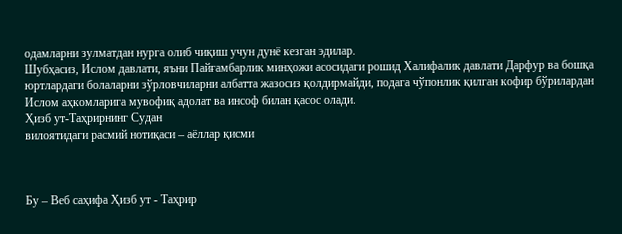одамларни зулматдан нурга олиб чиқиш учун дунё кезган эдилар.
Шубҳасиз, Ислом давлати, яъни Пайғамбарлик минҳожи асосидаги рошид Халифалик давлати Дарфур ва бошқа юртлардаги болаларни зўрловчиларни албатта жазосиз қолдирмайди, подага чўпонлик қилган кофир бўрилардан Ислом аҳкомларига мувофиқ адолат ва инсоф билан қасос олади.
Ҳизб ут-Таҳрирнинг Судан
вилоятидаги расмий нотиқаси – аёллар қисми



Бу – Веб саҳифа Ҳизб ут - Таҳрир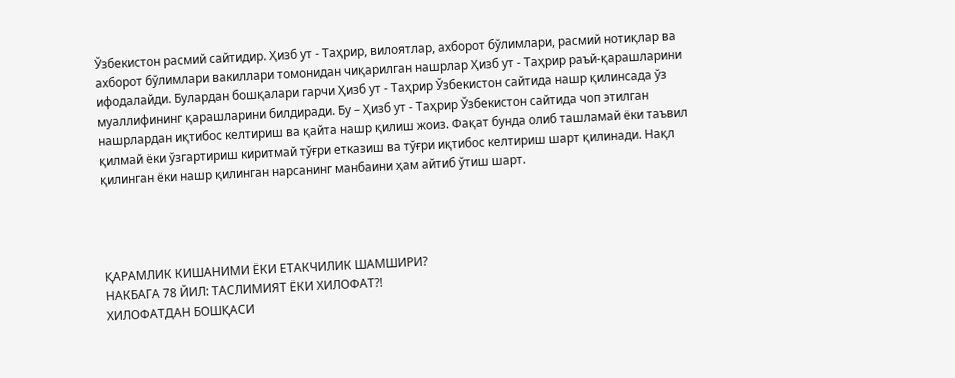Ўзбекистон расмий сайтидир. Ҳизб ут - Таҳрир, вилоятлар, ахборот бўлимлари, расмий нотиқлар ва ахборот бўлимлари вакиллари томонидан чиқарилган нашрлар Ҳизб ут - Таҳрир раъй-қарашларини ифодалайди. Булардан бошқалари гарчи Ҳизб ут - Таҳрир Ўзбекистон сайтида нашр қилинсада ўз муаллифининг қарашларини билдиради. Бу – Ҳизб ут - Таҳрир Ўзбекистон сайтида чоп этилган нашрлардан иқтибос келтириш ва қайта нашр қилиш жоиз. Фақат бунда олиб ташламай ёки таъвил қилмай ёки ўзгартириш киритмай тўғри етказиш ва тўғри иқтибос келтириш шарт қилинади. Нақл қилинган ёки нашр қилинган нарсанинг манбаини ҳам айтиб ўтиш шарт.




ҚАРАМЛИК КИШАНИМИ ЁКИ ЕТАКЧИЛИК ШАМШИРИ?
НАКБАГА 78 ЙИЛ: ТАСЛИМИЯТ ЁКИ ХИЛОФАТ?!
ХИЛОФАТДАН БОШҚАСИ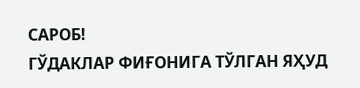САРОБ!
ГЎДАКЛАР ФИҒОНИГА ТЎЛГАН ЯҲУД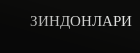ЗИНДОНЛАРИ